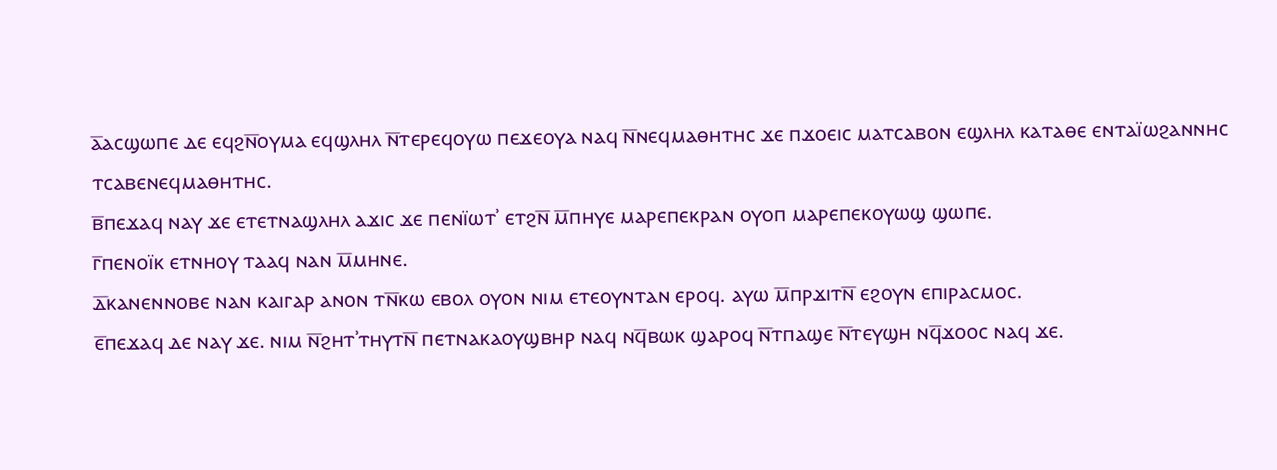ⲁ̅ⲁⲥϣⲱⲡⲉ ⲇⲉ ⲉϥϩⲛ̅ⲟⲩⲙⲁ ⲉϥϣⲗⲏⲗ ⲛ̅ⲧⲉⲣⲉϥⲟⲩⲱ ⲡⲉϫⲉⲟⲩⲁ ⲛⲁϥ ⲛ̅ⲛⲉϥⲙⲁⲑⲏⲧⲏⲥ ϫⲉ ⲡϫⲟⲉⲓⲥ ⲙⲁⲧⲥⲁⲃⲟⲛ ⲉϣⲗⲏⲗ ⲕⲁⲧⲁⲑⲉ ⲉⲛⲧⲁⲓ̈ⲱϩⲁⲛⲛⲏⲥ ⲧⲥⲁⲃⲉⲛⲉϥⲙⲁⲑⲏⲧⲏⲥ.
ⲃ̅ⲡⲉϫⲁϥ ⲛⲁⲩ ϫⲉ ⲉⲧⲉⲧⲛⲁϣⲗⲏⲗ ⲁϫⲓⲥ ϫⲉ ⲡⲉⲛⲓ̈ⲱⲧʾ ⲉⲧϩⲛ̅ ⲙ̅ⲡⲏⲩⲉ ⲙⲁⲣⲉⲡⲉⲕⲣⲁⲛ ⲟⲩⲟⲡ ⲙⲁⲣⲉⲡⲉⲕⲟⲩⲱϣ ϣⲱⲡⲉ.
ⲅ̅ⲡⲉⲛⲟⲓ̈ⲕ ⲉⲧⲛⲏⲟⲩ ⲧⲁⲁϥ ⲛⲁⲛ ⲙ̅ⲙⲏⲛⲉ.
ⲇ̅ⲕⲁⲛⲉⲛⲛⲟⲃⲉ ⲛⲁⲛ ⲕⲁⲓⲅⲁⲣ ⲁⲛⲟⲛ ⲧⲛ̅ⲕⲱ ⲉⲃⲟⲗ ⲟⲩⲟⲛ ⲛⲓⲙ ⲉⲧⲉⲟⲩⲛⲧⲁⲛ ⲉⲣⲟϥ. ⲁⲩⲱ ⲙ̅ⲡⲣϫⲓⲧⲛ̅ ⲉϩⲟⲩⲛ ⲉⲡⲓⲣⲁⲥⲙⲟⲥ.
ⲉ̅ⲡⲉϫⲁϥ ⲇⲉ ⲛⲁⲩ ϫⲉ. ⲛⲓⲙ ⲛ̅ϩⲏⲧʾⲧⲏⲩⲧⲛ̅ ⲡⲉⲧⲛⲁⲕⲁⲟⲩϣⲃⲏⲣ ⲛⲁϥ ⲛϥ̅ⲃⲱⲕ ϣⲁⲣⲟϥ ⲛ̅ⲧⲡⲁϣⲉ ⲛ̅ⲧⲉⲩϣⲏ ⲛϥ̅ϫⲟⲟⲥ ⲛⲁϥ ϫⲉ.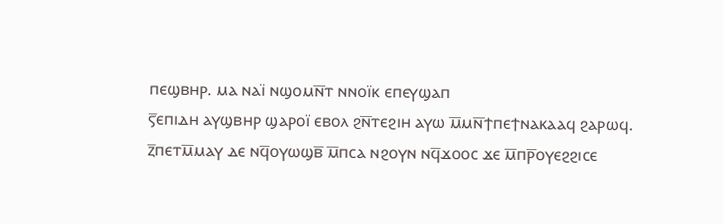ⲡⲉϣⲃⲏⲣ. ⲙⲁ ⲛⲁⲓ̈ ⲛϣⲟⲙⲛ̅ⲧ ⲛⲛⲟⲓ̈ⲕ ⲉⲡⲉⲩϣⲁⲡ
ⲋ̅ⲉⲡⲓⲇⲏ ⲁⲩϣⲃⲏⲣ ϣⲁⲣⲟⲓ̈ ⲉⲃⲟⲗ ϩⲛ̅ⲧⲉϩⲓⲏ ⲁⲩⲱ ⲙ̅ⲙⲛ̅ϯⲡⲉϯⲛⲁⲕⲁⲁϥ ϩⲁⲣⲱϥ.
ⲍ̅ⲡⲉⲧⲙ̅ⲙⲁⲩ ⲇⲉ ⲛϥ̅ⲟⲩⲱϣⲃ̅ ⲙ̅ⲡⲥⲁ ⲛϩⲟⲩⲛ ⲛϥ̅ϫⲟⲟⲥ ϫⲉ ⲙ̅ⲡⲣ̅ⲟⲩⲉϩϩⲓⲥⲉ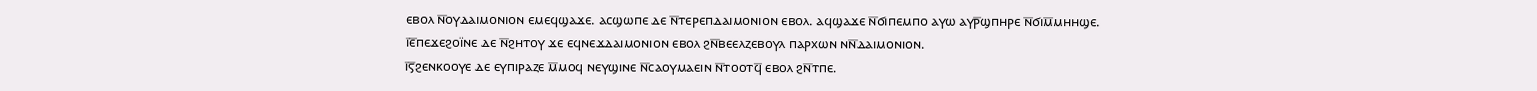ⲉⲃⲟⲗ ⲛ̅ⲟⲩⲇⲁⲓⲙⲟⲛⲓⲟⲛ ⲉⲙⲉϥϣⲁϫⲉ. ⲁⲥϣⲱⲡⲉ ⲇⲉ ⲛ̅ⲧⲉⲣⲉⲡⲇⲁⲓⲙⲟⲛⲓⲟⲛ ⲉⲃⲟⲗ. ⲁϥϣⲁϫⲉ ⲛ̅ϭⲓⲡⲉⲙⲡⲟ ⲁⲩⲱ ⲁⲩⲣ̅ϣⲡⲏⲣⲉ ⲛ̅ϭⲓⲙ̅ⲙⲏⲏϣⲉ.
ⲓ̅ⲉ̅ⲡⲉϫⲉϩⲟⲓ̈ⲛⲉ ⲇⲉ ⲛ̅ϩⲏⲧⲟⲩ ϫⲉ ⲉϥⲛⲉϫⲇⲁⲓⲙⲟⲛⲓⲟⲛ ⲉⲃⲟⲗ ϩⲛ̅ⲃⲉⲉⲗⲍⲉⲃⲟⲩⲗ ⲡⲁⲣⲭⲱⲛ ⲛⲛ̅ⲇⲁⲓⲙⲟⲛⲓⲟⲛ.
ⲓ̅ⲋ̅ϩⲉⲛⲕⲟⲟⲩⲉ ⲇⲉ ⲉⲩⲡⲓⲣⲁⲍⲉ ⲙ̅ⲙⲟϥ ⲛⲉⲩϣⲓⲛⲉ ⲛ̅ⲥⲁⲟⲩⲙⲁⲉⲓⲛ ⲛ̅ⲧⲟⲟⲧϥ̅ ⲉⲃⲟⲗ ϩⲛ̅ⲧⲡⲉ.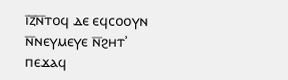ⲓ̅ⲍ̅ⲛ̅ⲧⲟϥ ⲇⲉ ⲉϥⲥⲟⲟⲩⲛ ⲛ̅ⲛⲉⲩⲙⲉⲩⲉ ⲛ̅ϩⲏⲧʾ ⲡⲉϫⲁϥ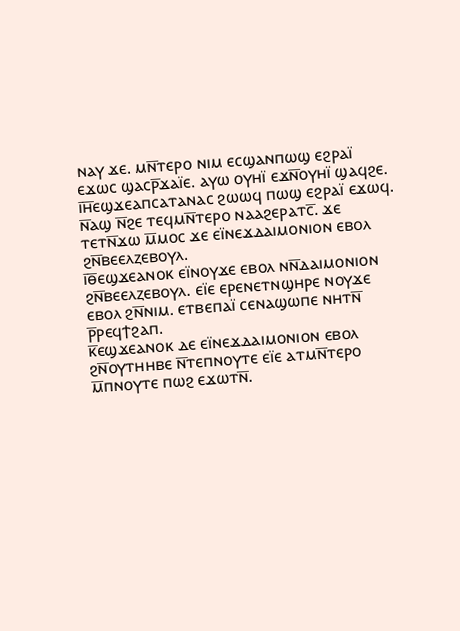ⲛⲁⲩ ϫⲉ. ⲙⲛ̅ⲧⲉⲣⲟ ⲛⲓⲙ ⲉⲥϣⲁⲛⲡⲱϣ ⲉϩⲣⲁⲓ̈ ⲉϫⲱⲥ ϣⲁⲥⲣ̅ϫⲁⲓ̈ⲉ. ⲁⲩⲱ ⲟⲩⲏⲓ̈ ⲉϫⲛ̅ⲟⲩⲏⲓ̈ ϣⲁϥϩⲉ.
ⲓ̅ⲏ̅ⲉϣϫⲉⲁⲡⲥⲁⲧⲁⲛⲁⲥ ϩⲱⲱϥ ⲡⲱϣ ⲉϩⲣⲁⲓ̈ ⲉϫⲱϥ. ⲛ̅ⲁϣ ⲛ̅ϩⲉ ⲧⲉϥⲙⲛ̅ⲧⲉⲣⲟ ⲛⲁⲁϩⲉⲣⲁⲧⲥ̅. ϫⲉ ⲧⲉⲧⲛ̅ϫⲱ ⲙ̅ⲙⲟⲥ ϫⲉ ⲉⲓ̈ⲛⲉϫⲇⲁⲓⲙⲟⲛⲓⲟⲛ ⲉⲃⲟⲗ ϩⲛ̅ⲃⲉⲉⲗⲍⲉⲃⲟⲩⲗ.
ⲓ̅ⲑ̅ⲉϣϫⲉⲁⲛⲟⲕ ⲉⲓ̈ⲛⲟⲩϫⲉ ⲉⲃⲟⲗ ⲛⲛ̅ⲇⲁⲓⲙⲟⲛⲓⲟⲛ ϩⲛ̅ⲃⲉⲉⲗⲍⲉⲃⲟⲩⲗ. ⲉⲓ̈ⲉ ⲉⲣⲉⲛⲉⲧⲛϣⲏⲣⲉ ⲛⲟⲩϫⲉ ⲉⲃⲟⲗ ϩⲛ̅ⲛⲓⲙ. ⲉⲧⲃⲉⲡⲁⲓ̈ ⲥⲉⲛⲁϣⲱⲡⲉ ⲛⲏⲧⲛ̅ ⲣ̅ⲣⲉϥϯϩⲁⲡ.
ⲕ̅ⲉϣϫⲉⲁⲛⲟⲕ ⲇⲉ ⲉⲓ̈ⲛⲉϫⲇⲁⲓⲙⲟⲛⲓⲟⲛ ⲉⲃⲟⲗ ϩⲛ̅ⲟⲩⲧⲏⲏⲃⲉ ⲛ̅ⲧⲉⲡⲛⲟⲩⲧⲉ ⲉⲓ̈ⲉ ⲁⲧⲙⲛ̅ⲧⲉⲣⲟ ⲙ̅ⲡⲛⲟⲩⲧⲉ ⲡⲱϩ ⲉϫⲱⲧⲛ̅.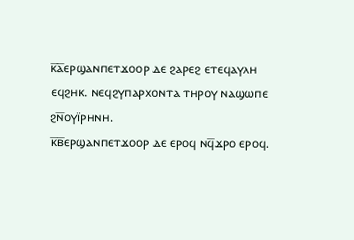ⲕ̅ⲁ̅ⲉⲣϣⲁⲛⲡⲉⲧϫⲟⲟⲣ ⲇⲉ ϩⲁⲣⲉϩ ⲉⲧⲉϥⲁⲩⲗⲏ ⲉϥϩⲏⲕ. ⲛⲉϥϩⲩⲡⲁⲣⲭⲟⲛⲧⲁ ⲧⲏⲣⲟⲩ ⲛⲁϣⲱⲡⲉ ϩⲛ̅ⲟⲩⲓ̈ⲣⲏⲛⲏ.
ⲕ̅ⲃ̅ⲉⲣϣⲁⲛⲡⲉⲧϫⲟⲟⲣ ⲇⲉ ⲉⲣⲟϥ ⲛϥ̅ϫⲣⲟ ⲉⲣⲟϥ.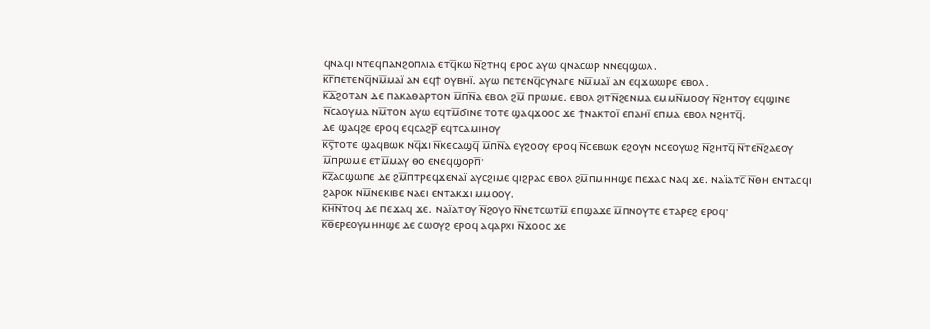ϥⲛⲁϥⲓ ⲛⲧⲉϥⲡⲁⲛϩⲟⲡⲗⲓⲁ ⲉⲧϥ̅ⲕⲱ ⲛ̅ϩⲧⲏϥ ⲉⲣⲟⲥ ⲁⲩⲱ ϥⲛⲁⲥⲱⲣ ⲛⲛⲉϥϣⲱⲗ.
ⲕ̅ⲅ̅ⲡⲉⲧⲉⲛϥ̅ⲛⲙ̅ⲙⲁⲓ̈ ⲁⲛ ⲉϥϯ ⲟⲩⲃⲏⲓ̈. ⲁⲩⲱ ⲡⲉⲧⲉⲛϥ̅ⲥⲩⲛⲁⲅⲉ ⲛⲙ̅ⲙⲁⲓ̈ ⲁⲛ ⲉϥϫⲱⲱⲣⲉ ⲉⲃⲟⲗ.
ⲕ̅ⲇ̅ϩⲟⲧⲁⲛ ⲇⲉ ⲡⲁⲕⲁⲑⲁⲣⲧⲟⲛ ⲙ̅ⲡⲛ̅ⲁ ⲉⲃⲟⲗ ϩⲙ̅ ⲡⲣⲱⲙⲉ. ⲉⲃⲟⲗ ϩⲓⲧⲛ̅ϩⲉⲛⲙⲁ ⲉⲙⲙⲛ̅ⲙⲟⲟⲩ ⲛ̅ϩⲏⲧⲟⲩ ⲉϥϣⲓⲛⲉ ⲛ̅ⲥⲁⲟⲩⲙⲁ ⲛⲙ̅ⲧⲟⲛ ⲁⲩⲱ ⲉϥⲧⲙ̅ϭⲓⲛⲉ ⲧⲟⲧⲉ ϣⲁϥϫⲟⲟⲥ ϫⲉ ϯⲛⲁⲕⲧⲟⲓ̈ ⲉⲡⲁⲏⲓ̈ ⲉⲡⲙⲁ ⲉⲃⲟⲗ ⲛϩⲏⲧϥ̅.
ⲇⲉ ϣⲁϥϩⲉ ⲉⲣⲟϥ ⲉϥⲥⲁϩⲣ̅ ⲉϥⲧⲥⲁⲙⲓⲏⲟⲩ
ⲕ̅ⲋ̅ⲧⲟⲧⲉ ϣⲁϥⲃⲱⲕ ⲛϥ̅ϫⲓ ⲛ̅ⲕⲉⲥⲁϣϥ̅ ⲙ̅ⲡⲛ̅ⲁ ⲉⲩϩⲟⲟⲩ ⲉⲣⲟϥ ⲛ̅ⲥⲉⲃⲱⲕ ⲉϩⲟⲩⲛ ⲛⲥⲉⲟⲩⲱϩ ⲛ̅ϩⲏⲧϥ̅ ⲛ̅ⲧⲉⲛ̅ϩⲁⲉⲟⲩ ⲙ̅ⲡⲣⲱⲙⲉ ⲉⲧⲙ̅ⲙⲁⲩ ⲑⲟ ⲉⲛⲉϥϣⲟⲣⲡ̅·
ⲕ̅ⲍ̅ⲁⲥϣⲱⲡⲉ ⲇⲉ ϩⲙ̅ⲡⲧⲣⲉϥϫⲉⲛⲁⲓ̈ ⲁⲩⲥϩⲓⲙⲉ ϥⲓϩⲣⲁⲥ ⲉⲃⲟⲗ ϩⲙ̅ⲡⲙⲏⲏϣⲉ ⲡⲉϫⲁⲥ ⲛⲁϥ ϫⲉ. ⲛⲁⲓ̈ⲁⲧⲥ̅ ⲛ̅ⲑⲏ ⲉⲛⲧⲁⲥϥⲓ ϩⲁⲣⲟⲕ ⲛⲙ̅ⲛⲉⲕⲓⲃⲉ ⲛⲁⲉⲓ ⲉⲛⲧⲁⲕϫⲓ ⲙⲙⲟⲟⲩ.
ⲕ̅ⲏ̅ⲛ̅ⲧⲟϥ ⲇⲉ ⲡⲉϫⲁϥ ϫⲉ. ⲛⲁⲓ̈ⲁⲧⲟⲩ ⲛ̅ϩⲟⲩⲟ ⲛ̅ⲛⲉⲧⲥⲱⲧⲙ̅ ⲉⲡϣⲁϫⲉ ⲙ̅ⲡⲛⲟⲩⲧⲉ ⲉⲧⲁⲣⲉϩ ⲉⲣⲟϥ·
ⲕ̅ⲑ̅ⲉⲣⲉⲟⲩⲙⲏⲏϣⲉ ⲇⲉ ⲥⲱⲟⲩϩ ⲉⲣⲟϥ ⲁϥⲁⲣⲭⲓ ⲛ̅ϫⲟⲟⲥ ϫⲉ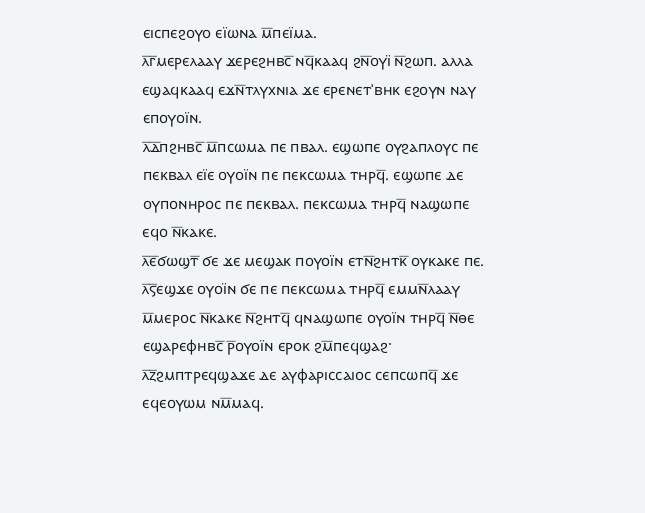ⲉⲓⲥⲡⲉϩⲟⲩⲟ ⲉⲓ̈ⲱⲛⲁ ⲙ̅ⲡⲉⲓ̈ⲙⲁ.
ⲗ̅ⲅ̅ⲙⲉⲣⲉⲗⲁⲁⲩ ϫⲉⲣⲉϩⲏⲃⲥ̅ ⲛϥ̅ⲕⲁⲁϥ ϩⲛ̅ⲟⲩⲓ̈ ⲛ̅ϩⲱⲡ. ⲁⲗⲗⲁ ⲉϣⲁϥⲕⲁⲁϥ ⲉϫⲛ̅ⲧⲗⲩⲭⲛⲓⲁ ϫⲉ ⲉⲣⲉⲛⲉⲧʾⲃⲏⲕ ⲉϩⲟⲩⲛ ⲛⲁⲩ ⲉⲡⲟⲩⲟⲓ̈ⲛ.
ⲗ̅ⲇ̅ⲡϩⲏⲃⲥ̅ ⲙ̅ⲡⲥⲱⲙⲁ ⲡⲉ ⲡⲃⲁⲗ. ⲉϣⲱⲡⲉ ⲟⲩϩⲁⲡⲗⲟⲩⲥ ⲡⲉ ⲡⲉⲕⲃⲁⲗ ⲉⲓ̈ⲉ ⲟⲩⲟⲓ̈ⲛ ⲡⲉ ⲡⲉⲕⲥⲱⲙⲁ ⲧⲏⲣϥ̅. ⲉϣⲱⲡⲉ ⲇⲉ ⲟⲩⲡⲟⲛⲏⲣⲟⲥ ⲡⲉ ⲡⲉⲕⲃⲁⲗ. ⲡⲉⲕⲥⲱⲙⲁ ⲧⲏⲣϥ̅ ⲛⲁϣⲱⲡⲉ ⲉϥⲟ ⲛ̅ⲕⲁⲕⲉ.
ⲗ̅ⲉ̅ϭⲱϣⲧ̅ ϭⲉ ϫⲉ ⲙⲉϣⲁⲕ ⲡⲟⲩⲟⲓ̈ⲛ ⲉⲧⲛ̅ϩⲏⲧⲕ̅ ⲟⲩⲕⲁⲕⲉ ⲡⲉ.
ⲗ̅ⲋ̅ⲉϣϫⲉ ⲟⲩⲟⲓ̈ⲛ ϭⲉ ⲡⲉ ⲡⲉⲕⲥⲱⲙⲁ ⲧⲏⲣϥ̅ ⲉⲙⲙⲛ̅ⲗⲁⲁⲩ ⲙ̅ⲙⲉⲣⲟⲥ ⲛ̅ⲕⲁⲕⲉ ⲛ̅ϩⲏⲧϥ̅ ϥⲛⲁϣⲱⲡⲉ ⲟⲩⲟⲓ̈ⲛ ⲧⲏⲣϥ̅ ⲛ̅ⲑⲉ ⲉϣⲁⲣⲉⲫⲏⲃⲥ̅ ⲣ̅ⲟⲩⲟⲓ̈ⲛ ⲉⲣⲟⲕ ϩⲙ̅ⲡⲉϥϣⲁϩ·
ⲗ̅ⲍ̅ϩⲙⲡⲧⲣⲉϥϣⲁϫⲉ ⲇⲉ ⲁⲩⲫⲁⲣⲓⲥⲥⲁⲓⲟⲥ ⲥⲉⲡⲥⲱⲡϥ̅ ϫⲉ ⲉϥⲉⲟⲩⲱⲙ ⲛⲙ̅ⲙⲁϥ.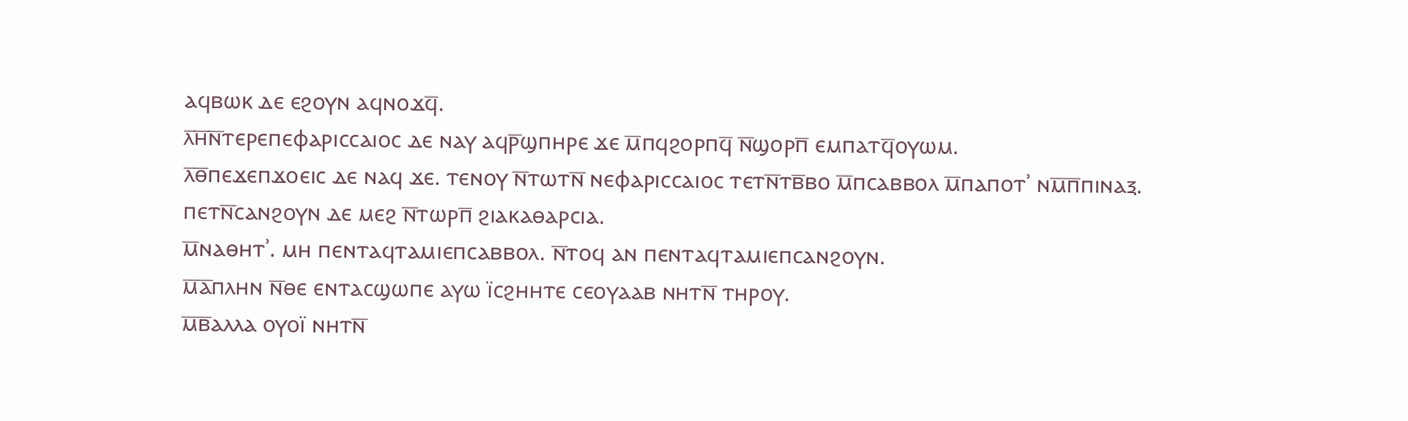ⲁϥⲃⲱⲕ ⲇⲉ ⲉϩⲟⲩⲛ ⲁϥⲛⲟϫϥ̅.
ⲗ̅ⲏ̅ⲛ̅ⲧⲉⲣⲉⲡⲉⲫⲁⲣⲓⲥⲥⲁⲓⲟⲥ ⲇⲉ ⲛⲁⲩ ⲁϥⲣ̅ϣⲡⲏⲣⲉ ϫⲉ ⲙ̅ⲡϥϩⲟⲣⲡϥ̅ ⲛ̅ϣⲟⲣⲡ̅ ⲉⲙⲡⲁⲧϥ̅ⲟⲩⲱⲙ.
ⲗ̅ⲑ̅ⲡⲉϫⲉⲡϫⲟⲉⲓⲥ ⲇⲉ ⲛⲁϥ ϫⲉ. ⲧⲉⲛⲟⲩ ⲛ̅ⲧⲱⲧⲛ̅ ⲛⲉⲫⲁⲣⲓⲥⲥⲁⲓⲟⲥ ⲧⲉⲧⲛ̅ⲧⲃ̅ⲃⲟ ⲙ̅ⲡⲥⲁⲃⲃⲟⲗ ⲙ̅ⲡⲁⲡⲟⲧʾ ⲛⲙ̅ⲡ̅ⲡⲓⲛⲁⲝ. ⲡⲉⲧⲛ̅ⲥⲁⲛϩⲟⲩⲛ ⲇⲉ ⲙⲉϩ ⲛ̅ⲧⲱⲣⲡ̅ ϩⲓⲁⲕⲁⲑⲁⲣⲥⲓⲁ.
ⲙ̅ⲛⲁⲑⲏⲧʾ. ⲙⲏ ⲡⲉⲛⲧⲁϥⲧⲁⲙⲓⲉⲡⲥⲁⲃⲃⲟⲗ. ⲛ̅ⲧⲟϥ ⲁⲛ ⲡⲉⲛⲧⲁϥⲧⲁⲙⲓⲉⲡⲥⲁⲛϩⲟⲩⲛ.
ⲙ̅ⲁ̅ⲡⲗⲏⲛ ⲛ̅ⲑⲉ ⲉⲛⲧⲁⲥϣⲱⲡⲉ ⲁⲩⲱ ⲓ̈ⲥϩⲏⲏⲧⲉ ⲥⲉⲟⲩⲁⲁⲃ ⲛⲏⲧⲛ̅ ⲧⲏⲣⲟⲩ.
ⲙ̅ⲃ̅ⲁⲗⲗⲁ ⲟⲩⲟⲓ̈ ⲛⲏⲧⲛ̅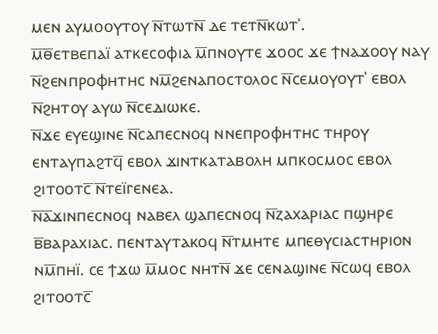ⲙⲉⲛ ⲁⲩⲙⲟⲟⲩⲧⲟⲩ ⲛ̅ⲧⲱⲧⲛ̅ ⲇⲉ ⲧⲉⲧⲛ̅ⲕⲱⲧʾ.
ⲙ̅ⲑ̅ⲉⲧⲃⲉⲡⲁⲓ̈ ⲁⲧⲕⲉⲥⲟⲫⲓⲁ ⲙ̅ⲡⲛⲟⲩⲧⲉ ϫⲟⲟⲥ ϫⲉ ϯⲛⲁϫⲟⲟⲩ ⲛⲁⲩ ⲛ̅ϩⲉⲛⲡⲣⲟⲫⲏⲧⲏⲥ ⲛⲙ̅ϩⲉⲛⲁⲡⲟⲥⲧⲟⲗⲟⲥ ⲛ̅ⲥⲉⲙⲟⲩⲟⲩⲧʾ ⲉⲃⲟⲗ ⲛ̅ϩⲏⲧⲟⲩ ⲁⲩⲱ ⲛ̅ⲥⲉⲇⲓⲱⲕⲉ.
ⲛ̅ϫⲉ ⲉⲩⲉϣⲓⲛⲉ ⲛ̅ⲥⲁⲡⲉⲥⲛⲟϥ ⲛⲛⲉⲡⲣⲟⲫⲏⲧⲏⲥ ⲧⲏⲣⲟⲩ ⲉⲛⲧⲁⲩⲡⲁϩⲧϥ̅ ⲉⲃⲟⲗ ϫⲓⲛⲧⲕⲁⲧⲁⲃⲟⲗⲏ ⲙⲡⲕⲟⲥⲙⲟⲥ ⲉⲃⲟⲗ ϩⲓⲧⲟⲟⲧⲥ̅ ⲛ̅ⲧⲉⲓ̈ⲅⲉⲛⲉⲁ.
ⲛ̅ⲁ̅ϫⲓⲛⲡⲉⲥⲛⲟϥ ⲛⲁⲃⲉⲗ ϣⲁⲡⲉⲥⲛⲟϥ ⲛ̅ⲍⲁⲭⲁⲣⲓⲁⲥ ⲡϣⲏⲣⲉ ⲃ̅ⲃⲁⲣⲁⲭⲓⲁⲥ. ⲡⲉⲛⲧⲁⲩⲧⲁⲕⲟϥ ⲛ̅ⲧⲙⲏⲧⲉ ⲙⲡⲉⲑⲩⲥⲓⲁⲥⲧⲏⲣⲓⲟⲛ ⲛⲙ̅ⲡⲏⲓ̈. ⲥⲉ ϯϫⲱ ⲙ̅ⲙⲟⲥ ⲛⲏⲧⲛ̅ ϫⲉ ⲥⲉⲛⲁϣⲓⲛⲉ ⲛ̅ⲥⲱϥ ⲉⲃⲟⲗ ϩⲓⲧⲟⲟⲧⲥ̅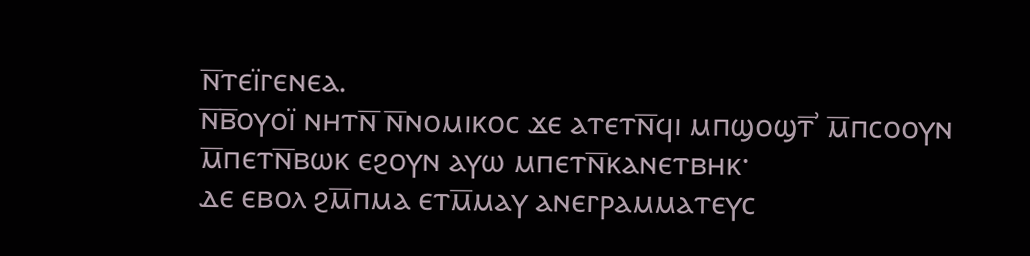ⲛ̅ⲧⲉⲓ̈ⲅⲉⲛⲉⲁ.
ⲛ̅ⲃ̅ⲟⲩⲟⲓ̈ ⲛⲏⲧⲛ̅ ⲛ̅ⲛⲟⲙⲓⲕⲟⲥ ϫⲉ ⲁⲧⲉⲧⲛ̅ϥⲓ ⲙⲡϣⲟϣⲧ̅ʾ ⲙ̅ⲡⲥⲟⲟⲩⲛ ⲙ̅ⲡⲉⲧⲛ̅ⲃⲱⲕ ⲉϩⲟⲩⲛ ⲁⲩⲱ ⲙⲡⲉⲧⲛ̅ⲕⲁⲛⲉⲧⲃⲏⲕ·
ⲇⲉ ⲉⲃⲟⲗ ϩⲙ̅ⲡⲙⲁ ⲉⲧⲙ̅ⲙⲁⲩ ⲁⲛⲉⲅⲣⲁⲙⲙⲁⲧⲉⲩⲥ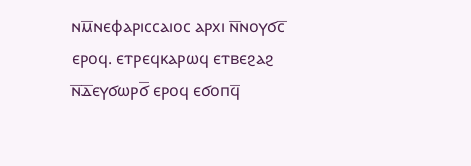ⲛⲙ̅ⲛⲉⲫⲁⲣⲓⲥⲥⲁⲓⲟⲥ ⲁⲣⲭⲓ ⲛ̅ⲛⲟⲩϭⲥ̅ ⲉⲣⲟϥ. ⲉⲧⲣⲉϥⲕⲁⲣⲱϥ ⲉⲧⲃⲉϩⲁϩ
ⲛ̅ⲇ̅ⲉⲩϭⲱⲣϭ̅ ⲉⲣⲟϥ ⲉϭⲟⲡϥ̅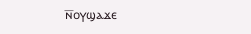ⲛ̅ⲟⲩϣⲁϫⲉ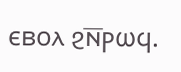ⲉⲃⲟⲗ ϩⲛ̅ⲣⲱϥ.